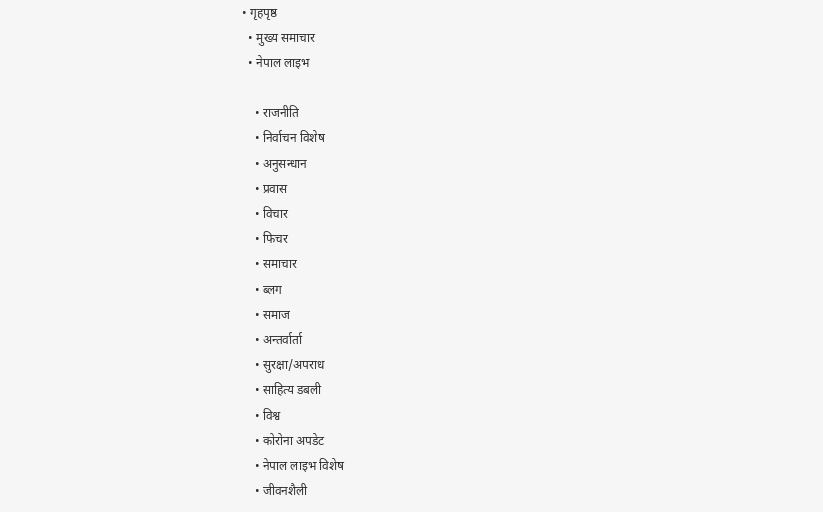• गृहपृष्ठ
  • मुख्य समाचार
  • नेपाल लाइभ

    • राजनीति
    • निर्वाचन विशेष
    • अनुसन्धान
    • प्रवास
    • विचार
    • फिचर
    • समाचार
    • ब्लग
    • समाज
    • अन्तर्वार्ता
    • सुरक्षा/अपराध
    • साहित्य डबली
    • विश्व
    • कोरोना अपडेट
    • नेपाल लाइभ विशेष
    • जीवनशैली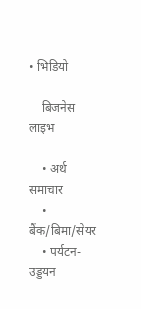• भिडियो

    बिजनेस लाइभ

    • अर्थ समाचार
    • बैंक/बिमा/सेयर
    • पर्यटन-उड्डयन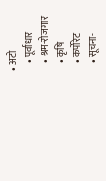• अटो
    • पूर्वाधार
    • श्रम-रोजगार
    • कृषि
    • कर्पोरेट
    • सूचना-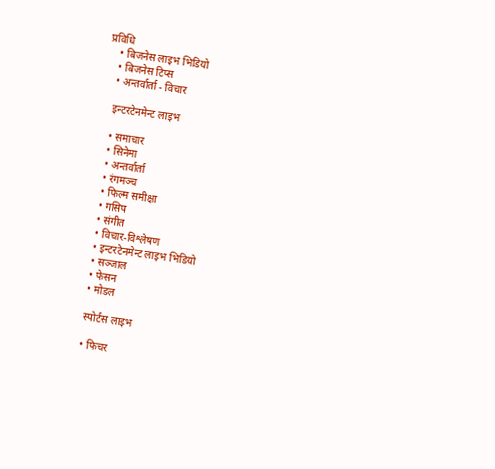प्रविधि
    • बिजनेस लाइभ भिडियो
    • बिजनेस टिप्स
    • अन्तर्वार्ता - विचार

    इन्टरटेनमेन्ट लाइभ

    • समाचार
    • सिनेमा
    • अन्तर्वार्ता
    • रंगमञ्च
    • फिल्म समीक्षा
    • गसिप
    • संगीत
    • विचार-विश्लेषण
    • इन्टरटेनमेन्ट लाइभ भिडियो
    • सञ्जाल
    • फेसन
    • मोडल

    स्पोर्टस लाइभ

    • फिचर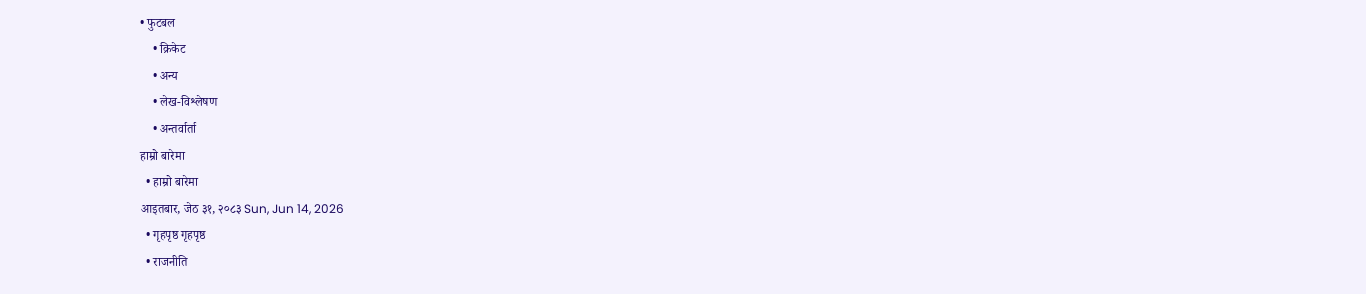• फुटबल
    • क्रिकेट
    • अन्य
    • लेख-विश्लेषण
    • अन्तर्वार्ता
हाम्रो बारेमा
  • हाम्रो बारेमा
आइतबार, जेठ ३१, २०८३ Sun, Jun 14, 2026
  • गृहपृष्ठ गृहपृष्ठ
  • राजनीति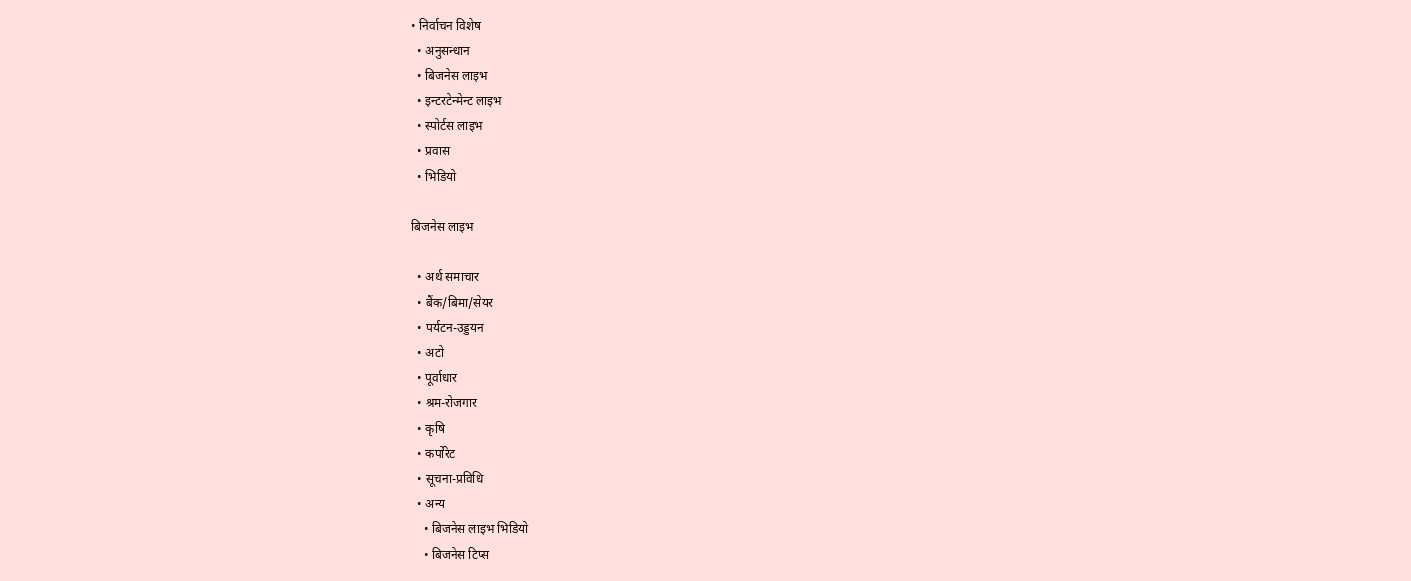• निर्वाचन विशेष
  • अनुसन्धान
  • बिजनेस लाइभ
  • इन्टरटेन्मेन्ट लाइभ
  • स्पोर्टस लाइभ
  • प्रवास
  • भिडियो

बिजनेस लाइभ

  • अर्थ समाचार
  • बैंक/बिमा/सेयर
  • पर्यटन-उड्डयन
  • अटो
  • पूर्वाधार
  • श्रम-रोजगार
  • कृषि
  • कर्पोरेट
  • सूचना-प्रविधि
  • अन्य
    • बिजनेस लाइभ भिडियो
    • बिजनेस टिप्स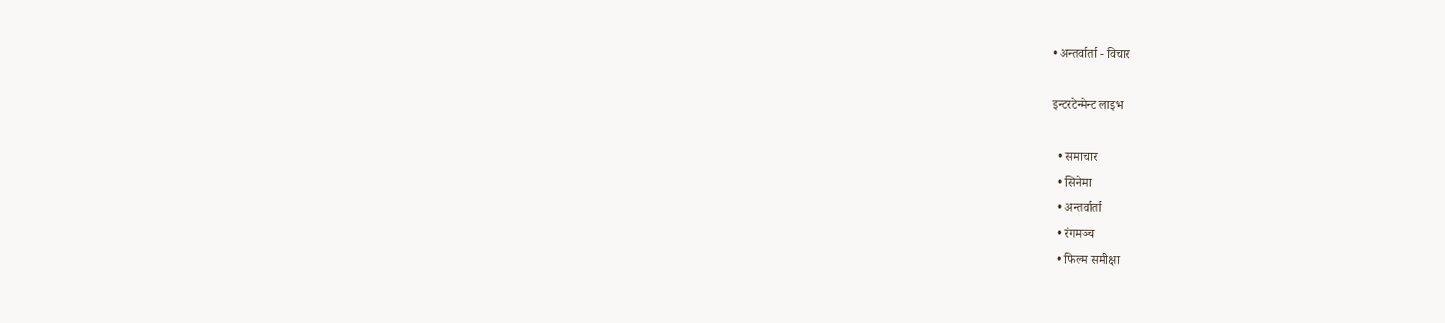• अन्तर्वार्ता - विचार

इन्टरटेन्मेन्ट लाइभ

  • समाचार
  • सिनेमा
  • अन्तर्वार्ता
  • रंगमञ्च
  • फिल्म समीक्षा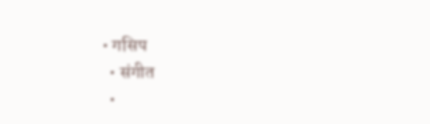• गसिप
  • संगीत
  •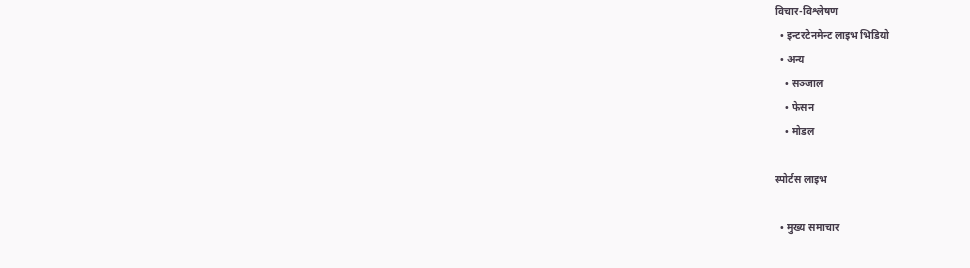विचार-विश्लेषण
  • इन्टरटेनमेन्ट लाइभ भिडियो
  • अन्य
    • सञ्जाल
    • फेसन
    • मोडल

स्पोर्टस लाइभ

  • मुख्य समाचार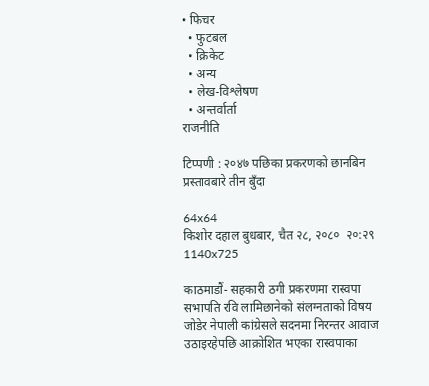• फिचर
  • फुटबल
  • क्रिकेट
  • अन्य
  • लेख-विश्लेषण
  • अन्तर्वार्ता
राजनीति

टिप्पणी : २०४७ पछिका प्रकरणको छानबिन प्रस्तावबारे तीन बुँदा

64x64
किशोर दहाल बुधबार, चैत २८, २०८०  २०:२९
1140x725

काठमाडौं- सहकारी ठगी प्रकरणमा रास्वपा सभापति रवि लामिछानेको संलग्नताको विषय जोडेर नेपाली कांग्रेसले सदनमा निरन्तर आवाज उठाइरहेपछि आक्रोशित भएका रास्वपाका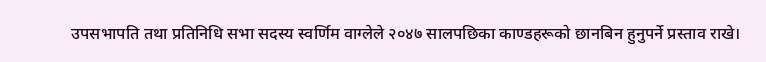उपसभापति तथा प्रतिनिधि सभा सदस्य स्वर्णिम वाग्लेले २०४७ सालपछिका काण्डहरूको छानबिन हुनुपर्ने प्रस्ताव राखे।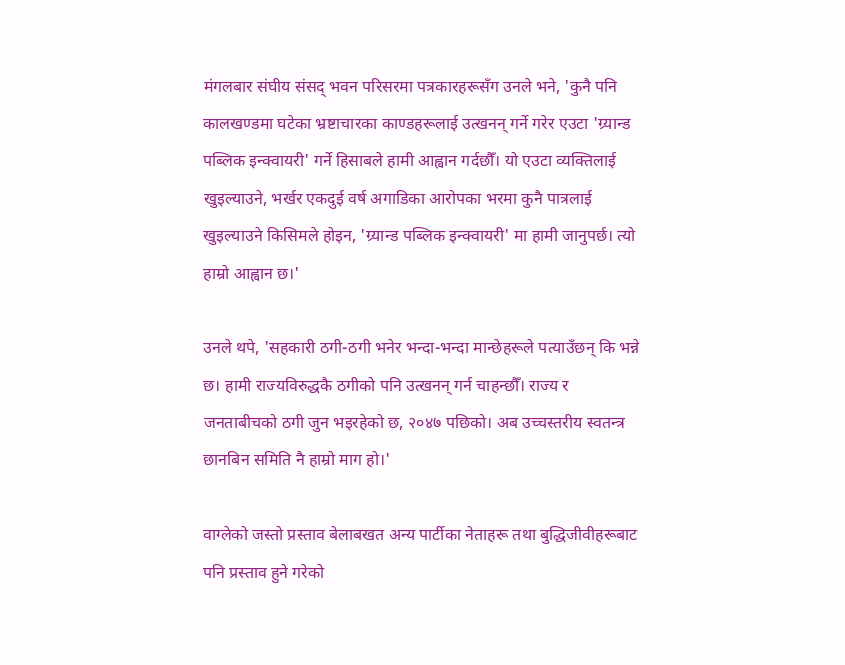मंगलबार संघीय संसद् भवन परिसरमा पत्रकारहरूसँग उनले भने, 'कुनै पनि कालखण्डमा घटेका भ्रष्टाचारका काण्डहरूलाई उत्खनन् गर्ने गरेर एउटा 'ग्र्यान्ड पब्लिक इन्क्वायरी' गर्ने हिसाबले हामी आह्वान गर्दछौँ। यो एउटा व्यक्तिलाई खुइल्याउने, भर्खर एकदुई वर्ष अगाडिका आरोपका भरमा कुनै पात्रलाई खुइल्याउने किसिमले होइन, 'ग्र्यान्ड पब्लिक इन्क्वायरी' मा हामी जानुपर्छ। त्यो हाम्रो आह्वान छ।'

उनले थपे, 'सहकारी ठगी-ठगी भनेर भन्दा-भन्दा मान्छेहरूले पत्याउँछन् कि भन्ने छ। हामी राज्यविरुद्धकै ठगीको पनि उत्खनन् गर्न चाहन्छौँ। राज्य र जनताबीचको ठगी जुन भइरहेको छ, २०४७ पछिको। अब उच्चस्तरीय स्वतन्त्र छानबिन समिति नै हाम्रो माग हो।'

वाग्लेको जस्तो प्रस्ताव बेलाबखत अन्य पार्टीका नेताहरू तथा बुद्धिजीवीहरूबाट पनि प्रस्ताव हुने गरेको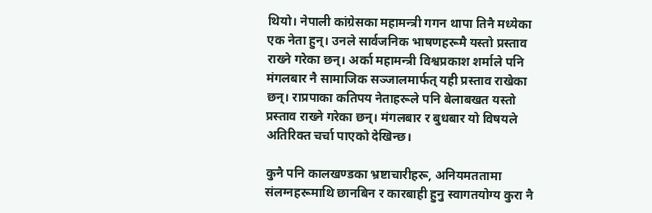थियो। नेपाली कांग्रेसका महामन्त्री गगन थापा तिनै मध्येका एक नेता हुन्। उनले सार्वजनिक भाषणहरूमै यस्तो प्रस्ताव राख्ने गरेका छन्। अर्का महामन्त्री विश्वप्रकाश शर्माले पनि मंगलबार नै सामाजिक सञ्जालमार्फत् यही प्रस्ताव राखेका छन्। राप्रपाका कतिपय नेताहरूले पनि बेलाबखत यस्तो प्रस्ताव राख्ने गरेका छन्। मंगलबार र बुधबार यो विषयले अतिरिक्त चर्चा पाएको देखिन्छ।

कुनै पनि कालखण्डका भ्रष्टाचारीहरू, अनियमततामा संलग्नहरूमाथि छानबिन र कारबाही हुनु स्वागतयोग्य कुरा नै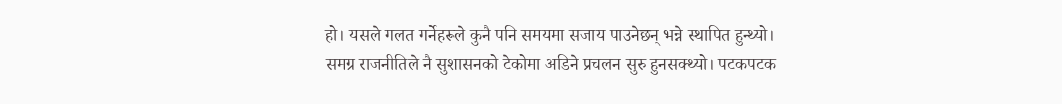हो। यसले गलत गर्नेहरूले कुनै पनि समयमा सजाय पाउनेछन् भन्ने स्थापित हुन्थ्यो। समग्र राजनीतिले नै सुशासनको टेकोमा अडिने प्रचलन सुरु हुनसक्थ्यो। पटकपटक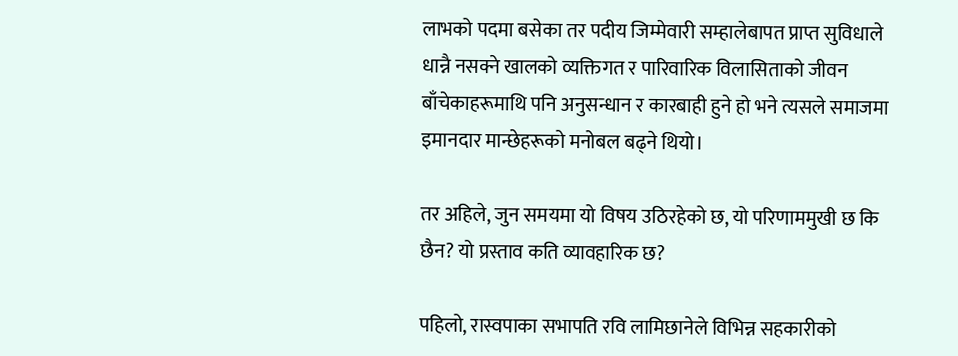लाभको पदमा बसेका तर पदीय जिम्मेवारी सम्हालेबापत प्राप्त सुविधाले धान्नै नसक्ने खालको व्यक्तिगत र पारिवारिक विलासिताको जीवन बाँचेकाहरूमाथि पनि अनुसन्धान र कारबाही हुने हो भने त्यसले समाजमा इमानदार मान्छेहरूको मनोबल बढ्ने थियो।

तर अहिले, जुन समयमा यो विषय उठिरहेको छ, यो परिणाममुखी छ कि छैन? यो प्रस्ताव कति व्यावहारिक छ?

पहिलो, रास्वपाका सभापति रवि लामिछानेले विभिन्न सहकारीको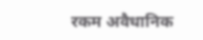रकम अवैधानिक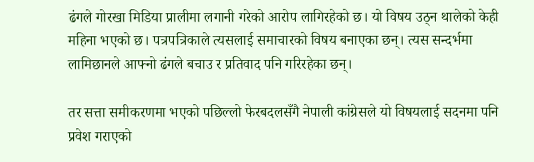ढंगले गोरखा मिडिया प्रालीमा लगानी गरेको आरोप लागिरहेको छ। यो विषय उठ्न थालेको केही महिना भएको छ। पत्रपत्रिकाले त्यसलाई समाचारको विषय बनाएका छन्। त्यस सन्दर्भमा लामिछानले आफ्नो ढंगले बचाउ र प्रतिवाद पनि गरिरहेका छन्।

तर सत्ता समीकरणमा भएको पछिल्लो फेरबदलसँगै नेपाली कांग्रेसले यो विषयलाई सदनमा पनि प्रवेश गराएको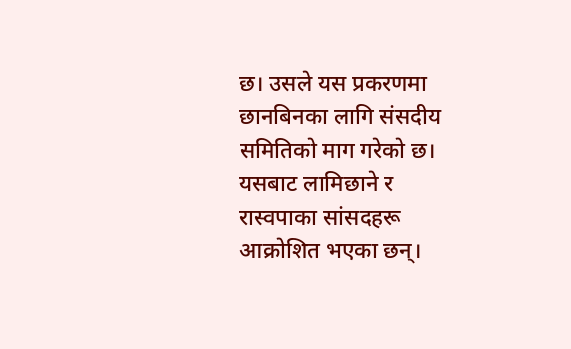छ। उसले यस प्रकरणमा छानबिनका लागि संसदीय समितिको माग गरेको छ। यसबाट लामिछाने र रास्वपाका सांसदहरू आक्रोशित भएका छन्।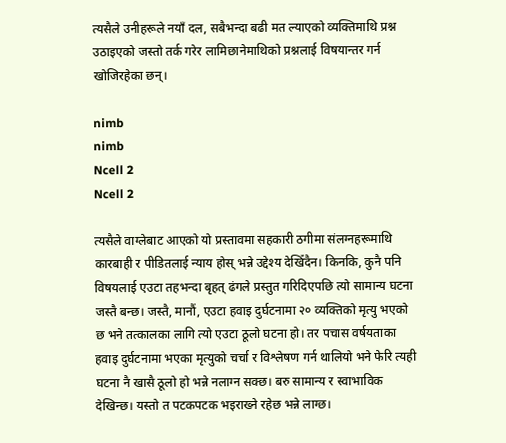त्यसैले उनीहरूले नयाँ दल, सबैभन्दा बढी मत ल्याएको व्यक्तिमाथि प्रश्न उठाइएको जस्तो तर्क गरेर लामिछानेमाथिको प्रश्नलाई विषयान्तर गर्न खोजिरहेका छन्।

nimb
nimb
Ncell 2
Ncell 2

त्यसैले वाग्लेबाट आएको यो प्रस्तावमा सहकारी ठगीमा संलग्नहरूमाथि कारबाही र पीडितलाई न्याय होस् भन्ने उद्देश्य देखिँदैन। किनकि, कुनै पनि विषयलाई एउटा तहभन्दा बृहत् ढंगले प्रस्तुत गरिदिएपछि त्यो सामान्य घटना जस्तै बन्छ। जस्तै, मानौं, एउटा हवाइ दुर्घटनामा २० व्यक्तिको मृत्यु भएको छ भने तत्कालका लागि त्यो एउटा ठूलो घटना हो। तर पचास वर्षयताका हवाइ दुर्घटनामा भएका मृत्युको चर्चा र विश्लेषण गर्न थालियो भने फेरि त्यही घटना नै खासै ठूलो हो भन्ने नलाग्न सक्छ। बरु सामान्य र स्वाभाविक देखिन्छ। यस्तो त पटकपटक भइराख्ने रहेछ भन्ने लाग्छ।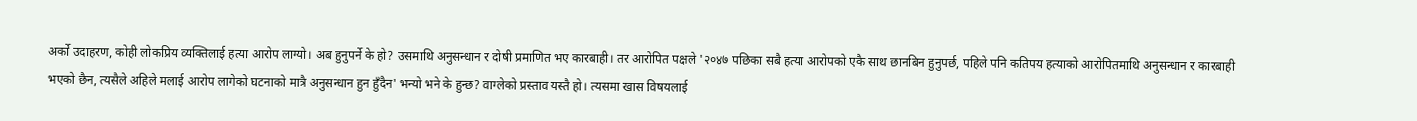अर्को उदाहरण, कोही लोकप्रिय व्यक्तिलाई हत्या आरोप लाग्यो। अब हुनुपर्ने के हो? उसमाथि अनुसन्धान र दोषी प्रमाणित भए कारबाही। तर आरोपित पक्षले '२०४७ पछिका सबै हत्या आरोपको एकै साथ छानबिन हुनुपर्छ, पहिले पनि कतिपय हत्याको आरोपितमाथि अनुसन्धान र कारबाही भएको छैन, त्यसैले अहिले मलाई आरोप लागेको घटनाको मात्रै अनुसन्धान हुन हुँदैन' भन्यो भने के हुन्छ? वाग्लेको प्रस्ताव यस्तै हो। त्यसमा खास विषयलाई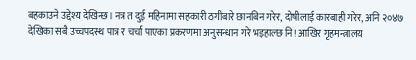बहकाउने उद्देश्य देखिन्छ। नत्र त दुई महिनामा सहकारी ठगीबारे छानबिन गरेर, दोषीलाई कारबाही गरेर, अनि २०४७ देखिका सबै उच्चपदस्थ पात्र र चर्चा पाएका प्रकरणमा अनुसन्धान गरे भइहाल्छ नि! आखिर गृहमन्त्रालय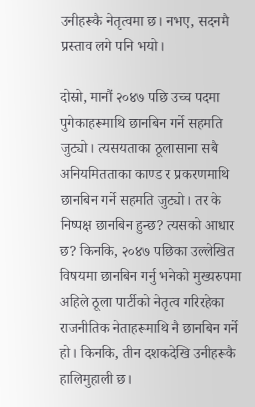उनीहरूकै नेतृत्वमा छ। नभए, सदनमै प्रस्ताव लगे पनि भयो।

दोस्रो, मानौं २०४७ पछि उच्च पदमा पुगेकाहरूमाथि छानबिन गर्ने सहमति जुट्यो। त्यसयताका ठूलासाना सबै अनियमितताका काण्ड र प्रकरणमाथि छानबिन गर्ने सहमति जुट्यो। तर के निष्पक्ष छानबिन हुन्छ? त्यसको आधार छ? किनकि, २०४७ पछिका उल्लेखित विषयमा छानबिन गर्नु भनेको मुख्यरुपमा अहिले ठूला पार्टीको नेतृत्व गरिरहेका राजनीतिक नेताहरूमाथि नै छानबिन गर्ने हो। किनकि, तीन दशकदेखि उनीहरूकै हालिमुहाली छ।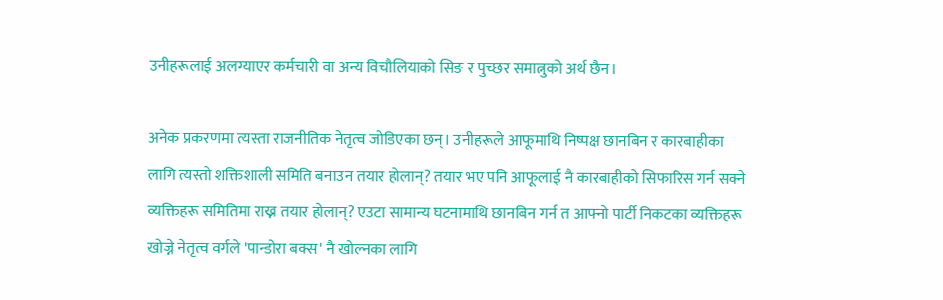उनीहरूलाई अलग्याएर कर्मचारी वा अन्य विचौलियाको सिङ र पुच्छर समात्नुको अर्थ छैन।

अनेक प्रकरणमा त्यस्ता राजनीतिक नेतृत्व जोडिएका छन्। उनीहरूले आफूमाथि निष्पक्ष छानबिन र कारबाहीका लागि त्यस्तो शक्तिशाली समिति बनाउन तयार होलान्? तयार भए पनि आफूलाई नै कारबाहीको सिफारिस गर्न सक्ने व्यक्तिहरू समितिमा राख्न तयार होलान्? एउटा सामान्य घटनामाथि छानबिन गर्न त आफ्नो पार्टी निकटका व्यक्तिहरू खोज्ने नेतृत्व वर्गले 'पान्डोरा बक्स' नै खोल्नका लागि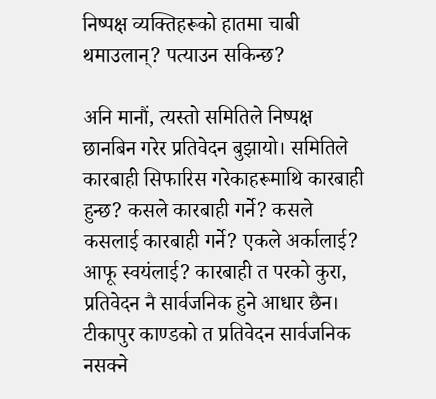निष्पक्ष व्यक्तिहरूको हातमा चाबी थमाउलान्? पत्याउन सकिन्छ?

अनि मानौं, त्यस्तो समितिले निष्पक्ष छानबिन गरेर प्रतिवेदन बुझायो। समितिले कारबाही सिफारिस गरेकाहरूमाथि कारबाही हुन्छ? कसले कारबाही गर्ने? कसले कसलाई कारबाही गर्ने? एकले अर्कालाई? आफू स्वयंलाई? कारबाही त परको कुरा, प्रतिवेदन नै सार्वजनिक हुने आधार छैन। टीकापुर काण्डको त प्रतिवेदन सार्वजनिक नसक्ने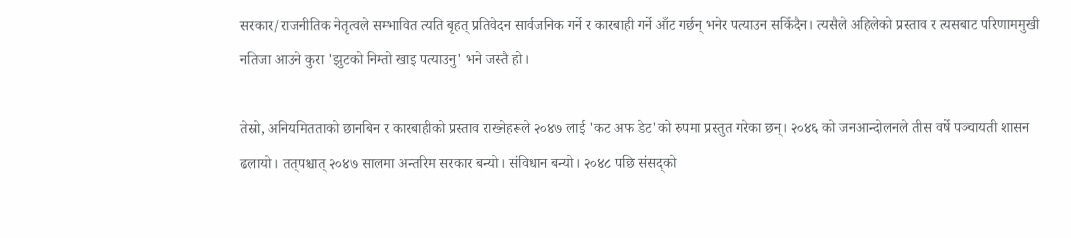सरकार/राजनीतिक नेतृत्वले सम्भावित त्यति बृहत् प्रतिवेदन सार्वजनिक गर्ने र कारबाही गर्ने आँट गर्छन् भनेर पत्याउन सकिँदैन। त्यसैले अहिलेको प्रस्ताव र त्यसबाट परिणाममुखी नतिजा आउने कुरा 'झुटको निम्तो खाइ पत्याउनु' भने जस्तै हो।

तेस्रो, अनियमितताको छानबिन र कारबाहीको प्रस्ताव राख्नेहरूले २०४७ लाई 'कट अफ डेट'को रुपमा प्रस्तुत गरेका छन्। २०४६ को जनआन्दोलनले तीस वर्षे पञ्चायती शासन ढलायो। तत्‌पश्चात् २०४७ सालमा अन्तरिम सरकार बन्यो। संविधान बन्यो। २०४८ पछि संसद्को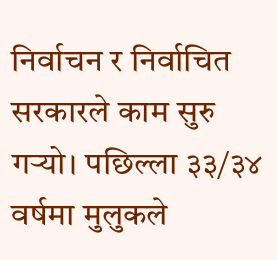निर्वाचन र निर्वाचित सरकारले काम सुरु गर्‍यो। पछिल्ला ३३/३४ वर्षमा मुलुकले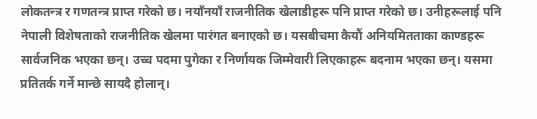लोकतन्त्र र गणतन्त्र प्राप्त गरेको छ। नयाँनयाँ राजनीतिक खेलाडीहरू पनि प्राप्त गरेको छ। उनीहरूलाई पनि नेपाली विशेषताको राजनीतिक खेलमा पारंगत बनाएको छ। यसबीचमा कैयौं अनियमितताका काण्डहरू सार्वजनिक भएका छन्। उच्च पदमा पुगेका र निर्णायक जिम्मेवारी लिएकाहरू बदनाम भएका छन्। यसमा प्रतितर्क गर्ने मान्छे सायदै होलान्।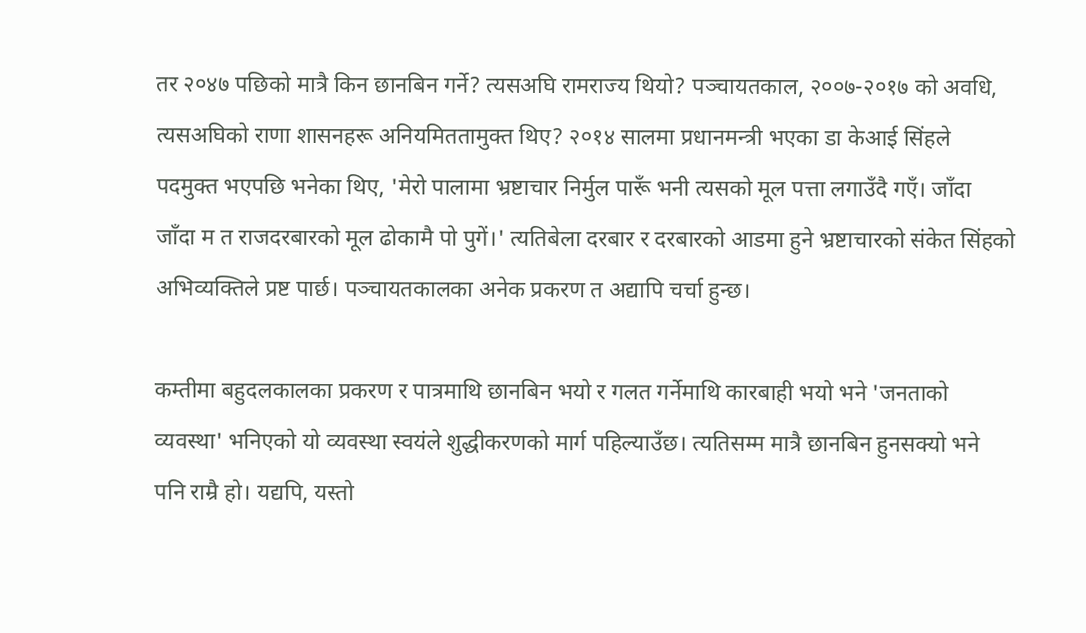तर २०४७ पछिको मात्रै किन छानबिन गर्ने? त्यसअघि रामराज्य थियो? पञ्चायतकाल, २००७-२०१७ को अवधि, त्यसअघिको राणा शासनहरू अनियमिततामुक्त थिए? २०१४ सालमा प्रधानमन्त्री भएका डा केआई सिंहले पदमुक्त भएपछि भनेका थिए, 'मेरो पालामा भ्रष्टाचार निर्मुल पारूँ भनी त्यसको मूल पत्ता लगाउँदै गएँ। जाँदा जाँदा म त राजदरबारको मूल ढोकामै पो पुगें।' त्यतिबेला दरबार र दरबारको आडमा हुने भ्रष्टाचारको संकेत सिंहको अभिव्यक्तिले प्रष्ट पार्छ। पञ्चायतकालका अनेक प्रकरण त अद्यापि चर्चा हुन्छ।

कम्तीमा बहुदलकालका प्रकरण र पात्रमाथि छानबिन भयो र गलत गर्नेमाथि कारबाही भयो भने 'जनताको व्यवस्था' भनिएको यो व्यवस्था स्वयंले शुद्धीकरणको मार्ग पहिल्याउँछ। त्यतिसम्म मात्रै छानबिन हुनसक्यो भने पनि राम्रै हो। यद्यपि, यस्तो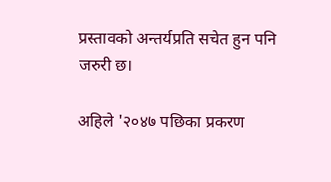प्रस्तावको अन्तर्यप्रति सचेत हुन पनि जरुरी छ।

अहिले '२०४७ पछिका प्रकरण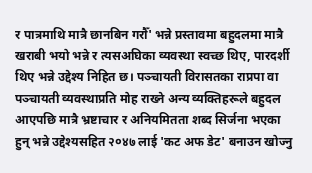र पात्रमाथि मात्रै छानबिन गरौँ' भन्ने प्रस्तावमा बहुदलमा मात्रै खराबी भयो भन्ने र त्यसअघिका व्यवस्था स्वच्छ थिए, पारदर्शी थिए भन्ने उद्देश्य निहित छ। पञ्चायती विरासतका राप्रपा वा पञ्चायती व्यवस्थाप्रति मोह राख्ने अन्य व्यक्तिहरूले बहुदल आएपछि मात्रै भ्रष्टाचार र अनियमितता शब्द सिर्जना भएका हुन् भन्ने उद्देश्यसहित २०४७ लाई 'कट अफ डेट' बनाउन खोज्नु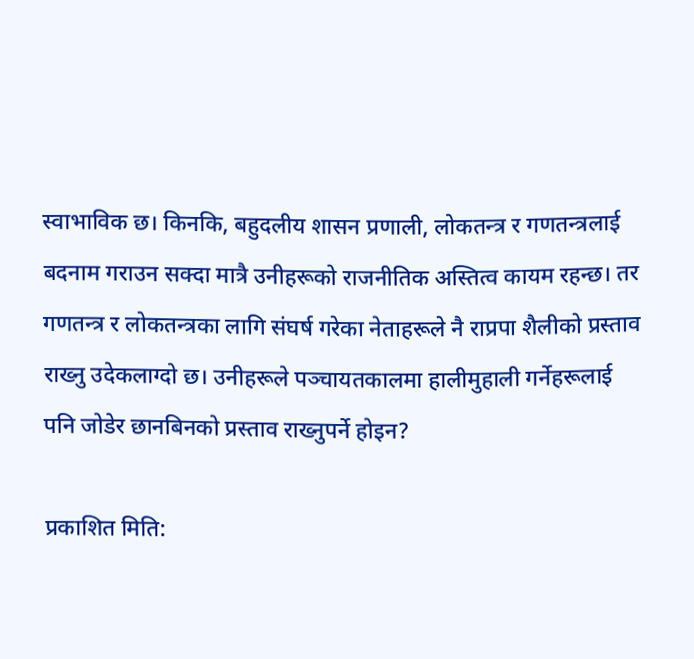स्वाभाविक छ। किनकि, बहुदलीय शासन प्रणाली, लोकतन्त्र र गणतन्त्रलाई बदनाम गराउन सक्दा मात्रै उनीहरूको राजनीतिक अस्तित्व कायम रहन्छ। तर गणतन्त्र र लोकतन्त्रका लागि संघर्ष गरेका नेताहरूले नै राप्रपा शैलीको प्रस्ताव राख्नु उदेकलाग्दो छ। उनीहरूले पञ्चायतकालमा हालीमुहाली गर्नेहरूलाई पनि जोडेर छानबिनको प्रस्ताव राख्नुपर्ने होइन?

प्रकाशित मिति: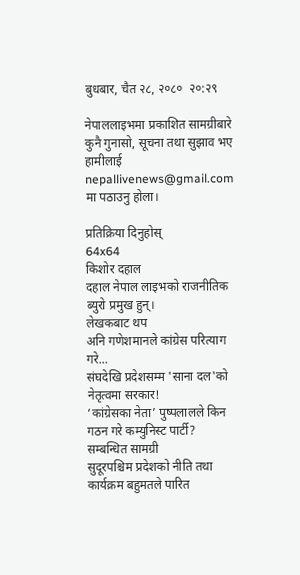बुधबार, चैत २८, २०८०  २०:२९

नेपाललाइभमा प्रकाशित सामग्रीबारे कुनै गुनासो, सूचना तथा सुझाव भए हामीलाई nepallivenews@gmail.com मा पठाउनु होला।

प्रतिक्रिया दिनुहोस्
64x64
किशोर दहाल
दहाल नेपाल लाइभको राजनीतिक ब्युरो प्रमुख हुन्।
लेखकबाट थप
अनि गणेशमानले कांग्रेस परित्याग गरे...
संघदेखि प्रदेशसम्म 'साना दल'को नेतृत्वमा सरकार!
‘कांग्रेसका नेता’ पुष्पलालले किन गठन गरे कम्युनिस्ट पार्टी?
सम्बन्धित सामग्री
सुदूरपश्चिम प्रदेशको नीति तथा कार्यक्रम बहुमतले पारित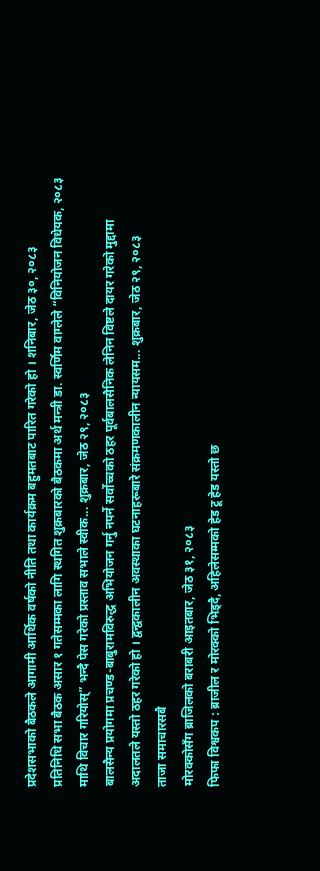प्रदेशसभाको बैठकले आगामी आर्थिक वर्षको नीति तथा कार्यक्रम बहुमतबाट पारित गरेको हो । शनिबार, जेठ ३०, २०८३
प्रतिनिधि सभा बैठक असार १ गतेसम्मका लागि स्थगित शुक्रबारको बैठकमा अर्थ मन्त्री डा. स्वर्णिम वाग्लेले “विनियोजन विधेयक, २०८३ माथि विचार गरियोस्” भन्दै पेस गरेको प्रस्ताव सभाले स्वीक... शुक्रबार, जेठ २९, २०८३
बालसैन्य प्रयोगमा प्रचण्ड-बाबुरामविरुद्ध अभियोजन गर्नु नपर्ने सर्वोच्चको ठहर पूर्वबालसैनिक लेनिन विष्टले दायर गरेको मुद्दामा अदालतले यस्तो ठहर गरेको हो । द्वन्द्वकालीन अवस्थाका घटनाहरूबारे संक्रमणकालीन न्यायसम... शुक्रबार, जेठ २९, २०८३
ताजा समाचारसबै
मोरक्कोसँग ब्राजिलको बराबरी आइतबार, जेठ ३१, २०८३
फिफा विश्वकप : ब्राजील र मोरक्को भिड्दै, अहिलेसम्मको हेड टू हेड यस्तो छ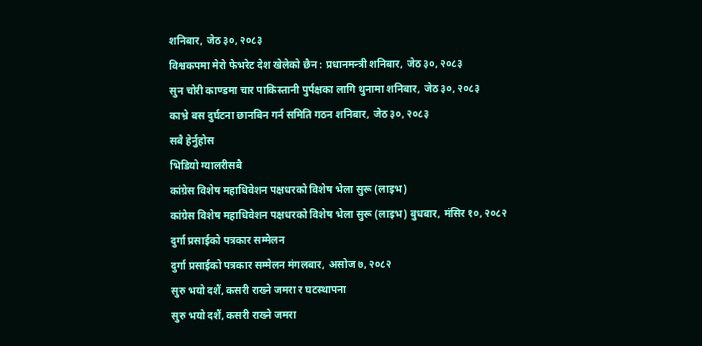शनिबार, जेठ ३०, २०८३
विश्वकपमा मेरो फेभरेट देश खेलेको छैन : प्रधानमन्त्री शनिबार, जेठ ३०, २०८३
सुन चोरी काण्डमा चार पाकिस्तानी पुर्पक्षका लागि थुनामा शनिबार, जेठ ३०, २०८३
काभ्रे बस दुर्घटना छानबिन गर्न समिति गठन शनिबार, जेठ ३०, २०८३
सबै हेर्नुहोस
भिडियो ग्यालरीसबै
कांग्रेस विशेष महाधिवेशन पक्षधरको विशेष भेला सुरू (लाइभ)
कांग्रेस विशेष महाधिवेशन पक्षधरको विशेष भेला सुरू (लाइभ) बुधबार, मंसिर १०, २०८२
दुर्गा प्रसाईको पत्रकार सम्मेलन
दुर्गा प्रसाईको पत्रकार सम्मेलन मंगलबार, असोज ७, २०८२
सुरु भयो दशैं, कसरी राख्ने जमरा र घटस्थापना
सुरु भयो दशैं, कसरी राख्ने जमरा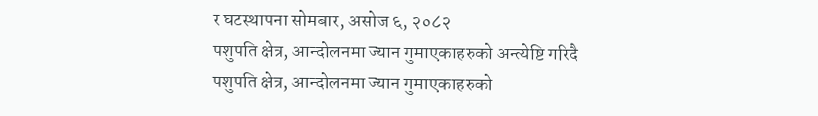र घटस्थापना सोमबार, असोज ६, २०८२
पशुपति क्षेत्र, आन्दोलनमा ज्यान गुमाएकाहरुको अन्त्येष्टि गरिदै
पशुपति क्षेत्र, आन्दोलनमा ज्यान गुमाएकाहरुको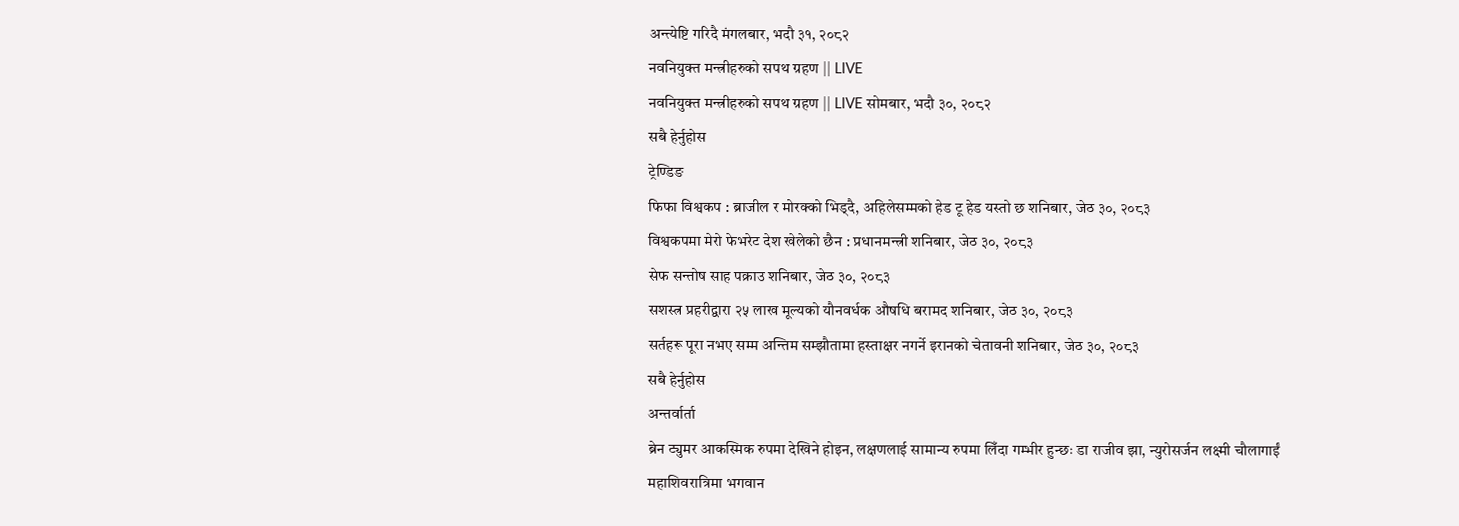अन्त्येष्टि गरिदै मंगलबार, भदौ ३१, २०८२
नवनियुक्त मन्त्रीहरुको सपथ ग्रहण || LIVE
नवनियुक्त मन्त्रीहरुको सपथ ग्रहण || LIVE सोमबार, भदौ ३०, २०८२
सबै हेर्नुहोस
ट्रेण्डिङ
फिफा विश्वकप : ब्राजील र मोरक्को भिड्दै, अहिलेसम्मको हेड टू हेड यस्तो छ शनिबार, जेठ ३०, २०८३
विश्वकपमा मेरो फेभरेट देश खेलेको छैन : प्रधानमन्त्री शनिबार, जेठ ३०, २०८३
सेफ सन्तोष साह पक्राउ शनिबार, जेठ ३०, २०८३
सशस्त्र प्रहरीद्वारा २५ लाख मूल्यको यौनवर्धक औषधि बरामद शनिबार, जेठ ३०, २०८३
सर्तहरू पूरा नभए सम्म अन्तिम सम्झौतामा हस्ताक्षर नगर्ने इरानको चेतावनी शनिबार, जेठ ३०, २०८३
सबै हेर्नुहोस
अन्तर्वार्ता
ब्रेन ट्युमर आकस्मिक रुपमा देखिने होइन, लक्षणलाई सामान्य रुपमा लिँदा गम्भीर हुन्छः डा राजीव झा, न्युरोसर्जन लक्ष्मी चौलागाईं
महाशिवरात्रिमा भगवान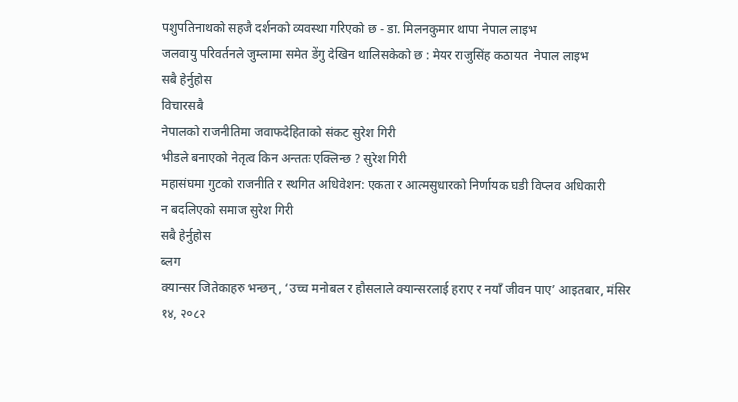पशुपतिनाथको सहजै दर्शनको व्यवस्था गरिएको छ - डा. मिलनकुमार थापा नेपाल लाइभ
जलवायु परिवर्तनले जुम्लामा समेत डेंगु देखिन थालिसकेको छ : मेयर राजुसिंह कठायत  नेपाल लाइभ
सबै हेर्नुहोस
विचारसबै
नेपालको राजनीतिमा जवाफदेहिताको संकट सुरेश गिरी
भीडले बनाएको नेतृत्व किन अन्ततः एक्लिन्छ ? सुरेश गिरी
महासंघमा गुटको राजनीति र स्थगित अधिवेशन: एकता र आत्मसुधारको निर्णायक घडी विप्लव अधिकारी
न बदलिएको समाज सुरेश गिरी
सबै हेर्नुहोस
ब्लग
क्यान्सर जितेकाहरु भन्छन्, ‘उच्च मनोबल र हौसलाले क्यान्सरलाई हराए र नयाँ जीवन पाए’ आइतबार, मंसिर १४, २०८२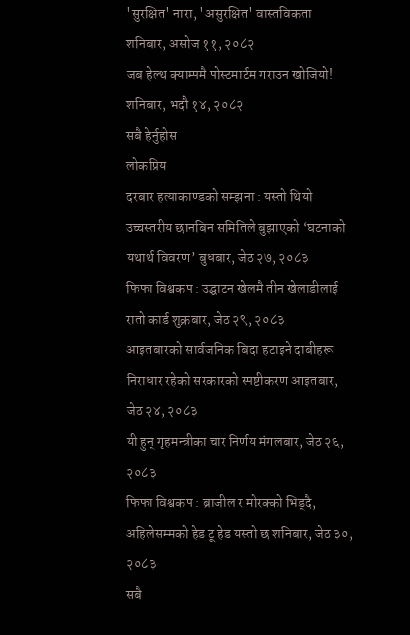'सुरक्षित' नारा, 'असुरक्षित' वास्तविकता शनिबार, असोज ११, २०८२
जब हेल्थ क्याम्पमै पोस्टमार्टम गराउन खोजियो! शनिबार, भदौ १४, २०८२
सबै हेर्नुहोस
लोकप्रिय
दरबार हत्याकाण्डको सम्झना : यस्तो थियो उच्चस्तरीय छानबिन समितिले बुझाएको ‘घटनाको यथार्थ विवरण’ बुधबार, जेठ २७, २०८३
फिफा विश्वकप : उद्घाटन खेलमै तीन खेलाडीलाई रातो कार्ड शुक्रबार, जेठ २९, २०८३
आइतबारको सार्वजनिक बिदा हटाइने दाबीहरू निराधार रहेको सरकारको स्पष्टीकरण आइतबार, जेठ २४, २०८३
यी हुन् गृहमन्त्रीका चार निर्णय मंगलबार, जेठ २६, २०८३
फिफा विश्वकप : ब्राजील र मोरक्को भिड्दै, अहिलेसम्मको हेड टू हेड यस्तो छ शनिबार, जेठ ३०, २०८३
सबै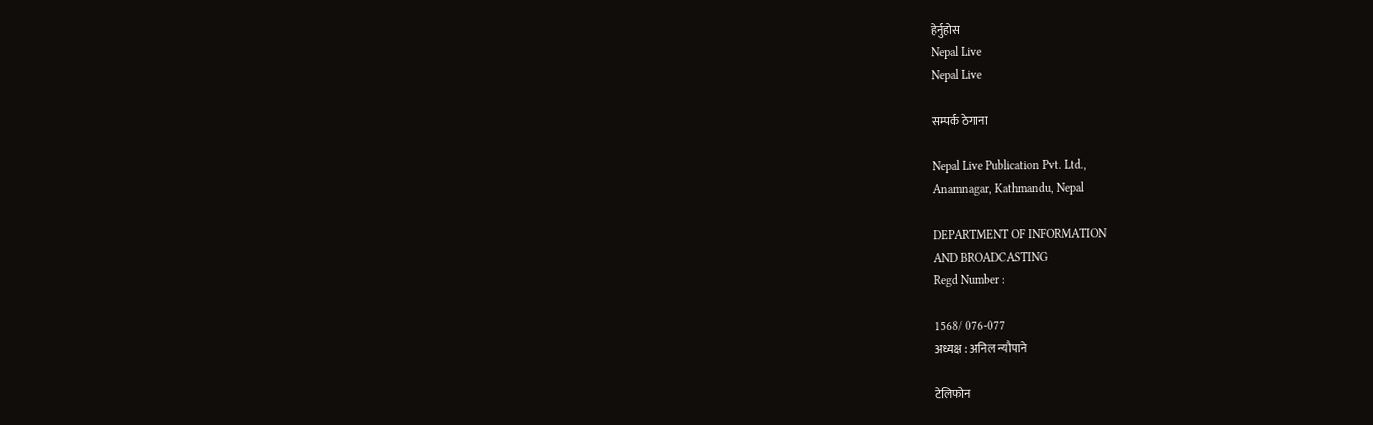हेर्नुहोस
Nepal Live
Nepal Live

सम्पर्क ठेगाना

Nepal Live Publication Pvt. Ltd.,
Anamnagar, Kathmandu, Nepal

DEPARTMENT OF INFORMATION
AND BROADCASTING
Regd Number :

1568/ 076-077
अध्यक्ष : अनिल न्यौपाने

टेलिफोन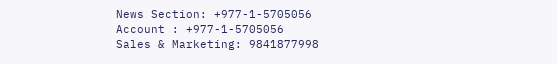News Section: +977-1-5705056
Account : +977-1-5705056
Sales & Marketing: 9841877998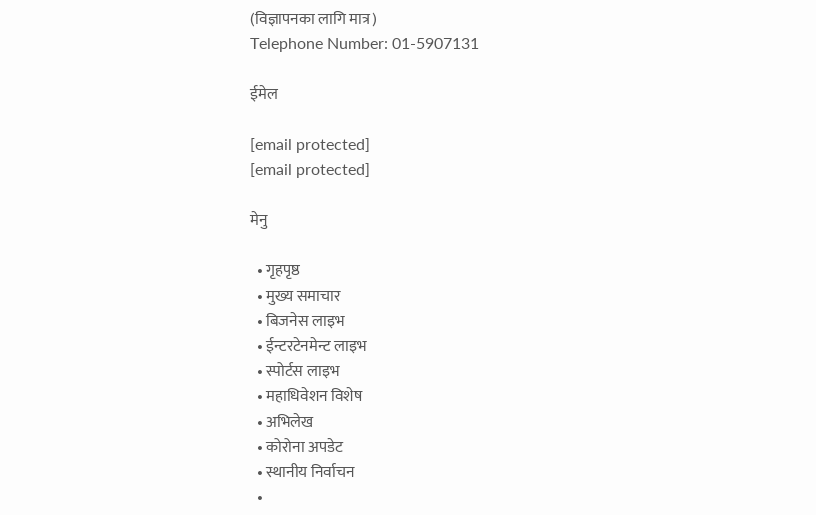(विज्ञापनका लागि मात्र)
Telephone Number: 01-5907131

ईमेल

[email protected]
[email protected]

मेनु

  • गृहपृष्ठ
  • मुख्य समाचार
  • बिजनेस लाइभ
  • ईन्टरटेनमेन्ट लाइभ
  • स्पोर्टस लाइभ
  • महाधिवेशन विशेष
  • अभिलेख
  • कोरोना अपडेट
  • स्थानीय निर्वाचन
  •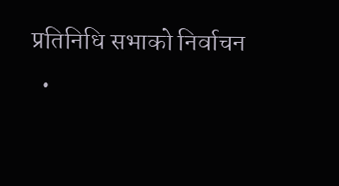प्रतिनिधि सभाको निर्वाचन
  •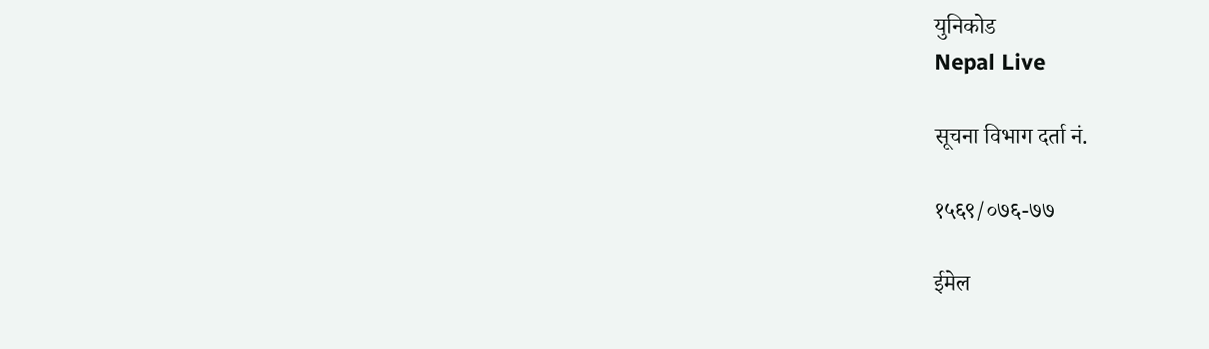युनिकोड
Nepal Live

सूचना विभाग दर्ता नं.

१५६९/०७६-७७

ईमेल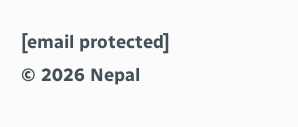[email protected]
© 2026 Nepal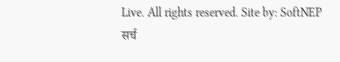Live. All rights reserved. Site by: SoftNEP
सर्च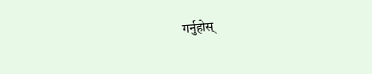गर्नुहोस्